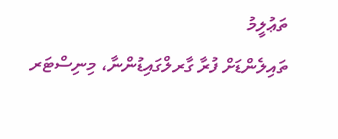ތަޢުލީމު
ތައިލެންޑަށް ފުރާ ގާރލްގައިޑުންނާ، މިނިސްޓަރ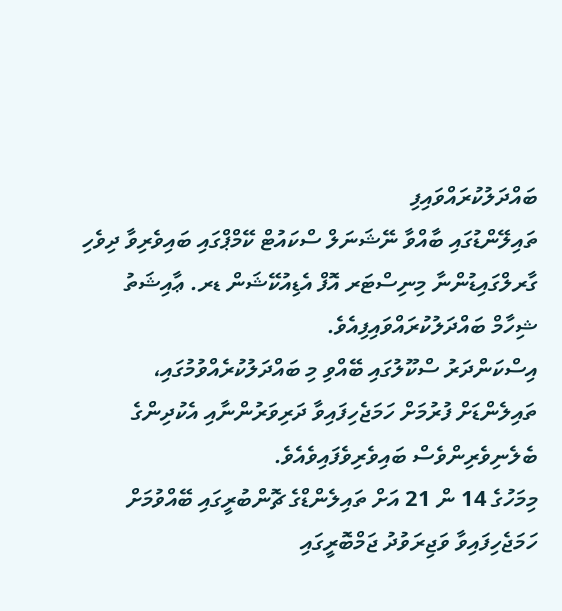ބައްދަލުކުރައްވައިފި
ތައިލޭންޑުގައި ބާއްވާ ނޭޝަނަލް ސްކައުޓް ކޭމްޕްގައި ބައިވެރިވާ ދިވެހި ގާރލްގައިޑުންނާ މިނިސްޓަރ އޮފް އެޑިއުކޭޝަން ޑރ. ޢާއިޝަތު ޝިހާމް ބައްދަލުކުރައްވައިފިއެވެ.
އިސްކަންދަރު ސްކޫލުގައި ބޭއްވި މި ބައްދަލުކުރެއްވުމުގައި، ތައިލެންޑަށް ފުރުމަށް ހަމަޖެހިފައިވާ ދަރިވަރުންނާއި އެކުދިންގެ ބެލެނިވެރިންވެސް ބައިވެރިވެފައިވެއެވެ.
މިމަހުގެ 14 ން 21 އަށް ތައިލެންޑްގެ ޗޮންބުރީގައި ބޭއްވުމަށް ހަމަޖެހިފައިވާ ވަޖިރަވުދު ޖަމްބޮރީގައި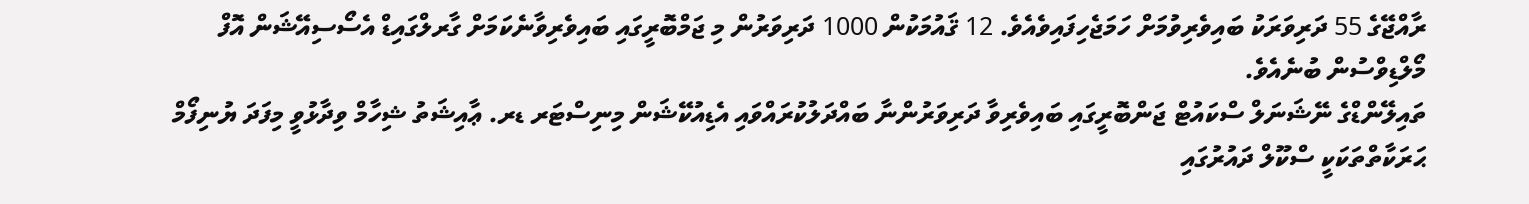ރާއްޖޭގެ 55 ދަރިވަރަކު ބައިވެރިވުމަށް ހަމަޖެހިފައިވެއެވެ. 12 ޤައުމަކުން 1000 ދަރިވަރުން މި ޖަމްބޮރީގައި ބައިވެރިވާނެކަމަށް ގާރލްގައިޑް އެސޯސިއޭޝަން އޮފް މޯލްޑިވްސުން ބުނެއެވެ.
ތައިލޭންޑްގެ ނޭޝަނަލް ސްކައުޓް ޖަންބޮރީގައި ބައިވެރިވާ ދަރިވަރުންނާ ބައްދަލުކުރައްވައި އެޑިއުކޭޝަން މިނިސްޓަރ ޑރ. ޢާއިޝަތު ޝިހާމް ވިދާޅުވީ މިފަދަ ޔުނިފޯމް ޙަރަކާތްތަކަކީ ސްކޫލް ދައުރުގައި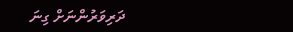ދަރިވަރުންނަށް ގިނަ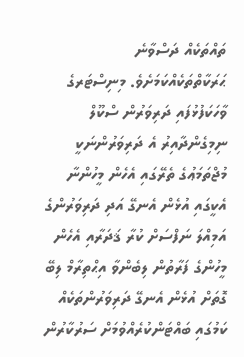ތައްތަކެއް ދަސްވާނެ ޙަރަކާތްތަކެއްކަމަށެވެ. މިނިސްޓަރގެ ވާހަކަފުޅުފައި ދަރިވަރުން ސްކޫލް ނިމިގެންދާއިރު އެ ދަރިވަރުންނަކީ މުޖްތަމަޢުގެ ތެރޭގައި އެހެން މީހުންނާ އެކީގައި އުޅެން އެނގޭ އަދި ދަރިވަރުންގެ އަމިއްލަ ނަފްސަށް ކުރާ ޤަދަރާއި އެހެން މީހުންގެ ފަރާތުން ލިބެންވާ އިޙްތިރާމް ލިބޭ ގޮތަށް އުޅެން އެނގޭ ދަރިވަރުންތަކެއް ކަމުގައި ބައްޓަންކުރެއްވުމަށް ސަރުކާރުން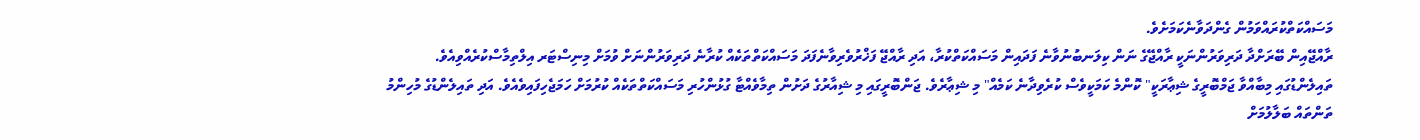މަސައްކަތްކުރައްވަމުން ގެންދަވާނެކަމަށެވެ.
ރާއްޖޭއިން ބޭރަށްދާ ދަރިވަރުންނަކީ ރާއްޖޭގެ ނަން ކިލަނބުނުވާނެ ފަދައިން މަސައްކަތްކުރާ، އަދި ރާއްޖޭ ފަޚްރުވެރިވާނެފަދަ މަސައްކަތްތަކެއް ކުރާނެ ދަރިވަރުންނަށް ވުމަށް މިނިސްޓަރ އިލްތިމާސްކުރެއްވިއެވެ. ތައިލެންޑުގައި މިބާއްވާ ޖަމްބޮރީގެ ޝިޢާރަކީ" ކޮންމެ ކަމަކީވެސް ކުރެވިދާނެ ކަމެއް" މި ޝިޢާރެވެ. ޖަންބޮރީގައި މި ޝިއާރުގެ ދަށުން ތިމާވެއްޓާ ގުޅުންހުރި މަސައްކަތްތަކެއް ކުރުމަށް ހަމަޖެހިފައިވެއެވެ. އަދި ތައިލެންޑުގެ މުހިންމު ތަންތައް ބަލާލުމަށް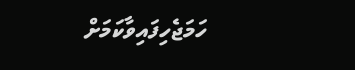ހަމަޖެހިފައިވާކަމަށް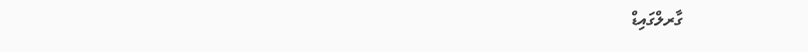ގާރލްގައިޑް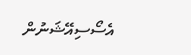އެސޯސިއޭޝަނުން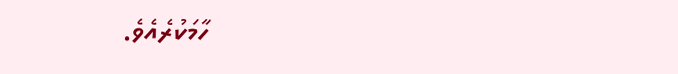ހާމަކުރެއެވެ.